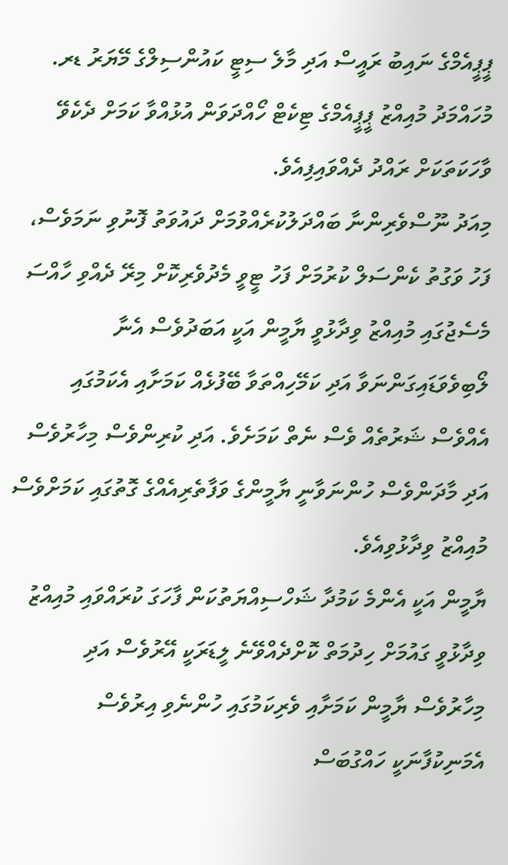ޕީޕީއެމްގެ ނައިބު ރައީސް އަދި މާލެ ސިޓީ ކައުންސިލްގެ މޭޔަރު ޑރ. މުހައްމަދު މުއިއްޒު ޕީޕީއެމްގެ ޓިކެޓް ހޯއްދަވަން އުޅުއްވާ ކަމަށް ދެކެވޭ ވާހަކަތަކަށް ރައްދު ދެއްވައިފިއެވެ.
މިއަދު ނޫސްވެރިންނާ ބައްދަލުކުރެއްވުމަށް ދައުވަތު ފޮނުވި ނަމަވެސް، ފަހު ވަގުތު ކެންސަލް ކުރުމަށް ފަހު ޓީވީ މެދުވެރިކޮށް މިރޭ ދެއްވި ހާއްސަ މެސެޖުގައި މުއިއްޒު ވިދާޅުވީ ޔާމީން އަކީ އަބަދުވެސް އެނާ ލޯބިވެވަޑައިގަންނަވާ އަދި ކަމޭހިއްތަވާ ބޭފުޅެއް ކަމަށާއި އެކަމުގައި އެއްވެސް ޝަރުތެއް ވެސް ނެތް ކަމަށެވެ. އަދި ކުރިންވެސް މިހާރުވެސް އަދި މާދަންވެސް ހުންނަވާނީ ޔާމީންގެ ވަފާތެރިއެއްގެ ގޮތުގައި ކަމަށްވެސް މުއިއްޒު ވިދާޅުވިއެވެ.
ޔާމީން އަކީ އެންމެ ކަމުދާ ޝަހްސިއްޔަތުކަން ފާހަގަ ކުރައްވައި މުއިއްޒު ވިދާޅުވީ ގައުމަށް ހިދުމަތް ކޮށްދެއްވޭނެ ލީޑަރަކީ އޭރުވެސް އަދި މިހާރުވެސް ޔާމީން ކަމަށާއި ވެރިކަމުގައި ހުންނެވި އިރުވެސް އެމަނިކުފާނަކީ ހައްގުބަސް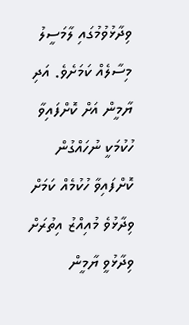ވިދާޅުވުމުގައި ލާމަސީލު މިސާލެއް ކަމަށެވެ. އަދި ޔާމީން އަށް ކޮށްފައިވާ ހުކުމަކީ ނުހައްގުން ކޮށްފައިވާ ހުކުމެއް ކަމަށް ވިދާޅުވެ މުއިއްޒު އިތުރަށް ވިދާޅުވީ ޔާމީން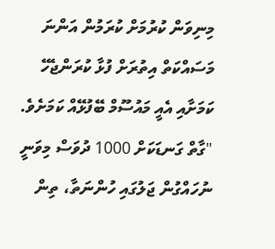މިނިވަން ކުރުމަށް ކުރަމުން އަންނަ މަސައްކަތް އިތުރަށް ފުޅާ ކުރަންޖެހޭ ކަމަށާއި އެއީ މައުސޫމް ބޭފުޅޭއް ކަމަށެވެ.
"ގާތް ގަނޑަކަށް 1000 ދުވަސް މިވަނީ ނުހައްގުން ޖަލުގައި ހުންނަތާ، ތިން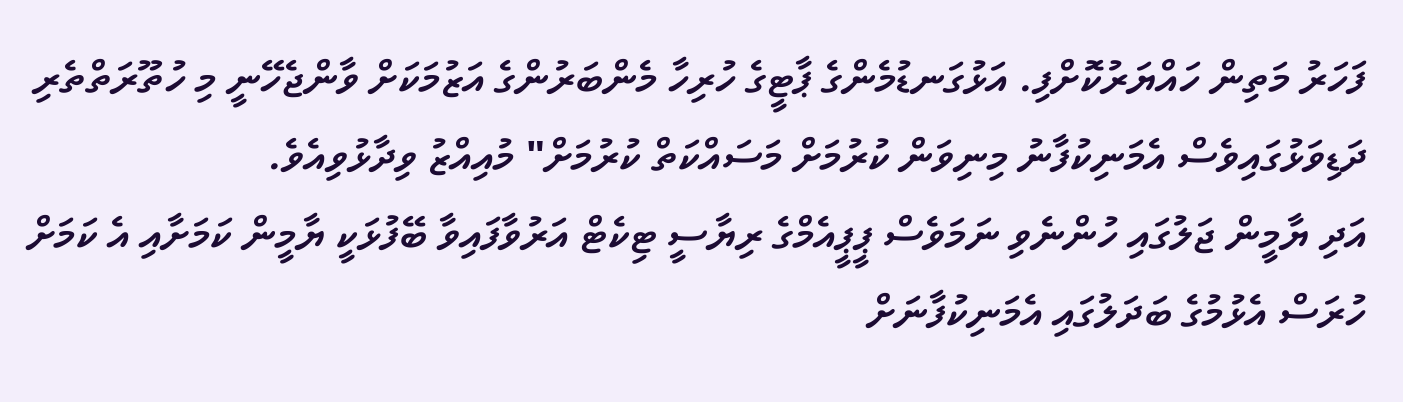ފަހަރު މަތިން ހައްޔަރުކޮށްފި. އަޅުގަނޑުމެންގެ ޕާޓީގެ ހުރިހާ މެންބަރުންގެ އަޒުމަކަށް ވާންޖެހޭނީ މި ހުތޫރަތްތެރި ދަޑިވަޅުގައިވެސް އެމަނިކުފާނު މިނިވަން ކުރުމަށް މަސައްކަތް ކުރުމަށް" މުއިއްޒު ވިދާޅުވިއެވެ.
އަދި ޔާމީން ޖަލުގައި ހުންނެވި ނަމަވެސް ޕީޕީއެމްގެ ރިޔާސީ ޓިކެޓް އަރުވާފައިވާ ބޭފުޅަކީ ޔާމީން ކަމަށާއި އެ ކަމަށް ހުރަސް އެޅުމުގެ ބަދަލުގައި އެމަނިކުފާނަށް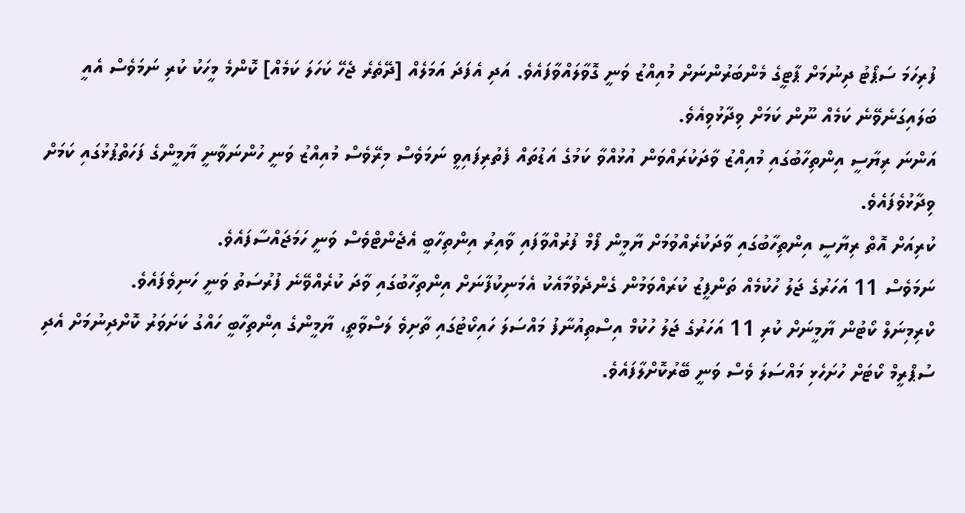ފުރިހަމަ ސަޕޯޓު ދިނުމަށް ޕާޓީގެ މެންބަރުންނަށް މުއިއްޒު ވަނީ ގޮވާލައްވާފައެވެ. އަދި އެފަދަ އަމަލެއް [ދޭތެރެ ޖެހޭ ކަހަލަ ކަމެއް] ކޮންމެ މީހަކު ކުރި ނަމަވެސް އެއީ ބަލައިގަނެވޭނެ ކަމެއް ނޫން ކަމަށް ވިދާޅުވިއެވެ.
އަންނަ ރިޔާސީ އިންތިހާބުގައި މުއިއްޒު ވާދަކުރައްވަން އުޅުއްވާ ކަމުގެ އަޑުތައް ފެތުރިފައިވީ ނަމަވެސް މިރޭވެސް މުއިއްޒު ވަނީ ހުންނަވާނީ ޔާމީންގެ ފަހަތްޕުޅުގައި ކަމަށް ވިދާޅުވެފައެވެ.
ކުރިއަށް އޮތް ރިޔާސީ އިންތިހާބުގައި ވާދަކުރެއްވުމަށް ޔާމީން ފޯމް ފުރުއްވާފައި ވާއިރު އިންތިހާބީ އެޖެންޓްވެސް ވަނީ ހަމަޖައްސާފައެވެ.
ނަމަވެސް 11 އަހަރުގެ ޖަލު ހުކުމެއް ތަންފީޒު ކުރައްވަމުން ގެންދެވުމާއެކު އެމަނިކުފާނަށް އިންތިހާބުގައި ވާދަ ކުރެއްވޭނެ ފުރުސަތު ވަނީ ހަނިވެފައެވެ.
ކްރިމިނަލް ކޯޓުން ޔާމީނަށް ކުރި 11 އަހަރުގެ ޖަލު ހުކުމް އިސްތިއުނާފު މައްސަލަ ހައިކޯޓުގައި ތާށިވެ ލަސްވާތީ، ޔާމީންގެ އިންތިހާބީ ހައްގު ކަށަވަރު ކޮށްދިނުމަށް އެދި ސުޕްރީމް ކޯޓަށް ހުށަހެޅި މައްސަލަ ވެސް ވަނީ ބޭރުކޮށްލާފައެވެ.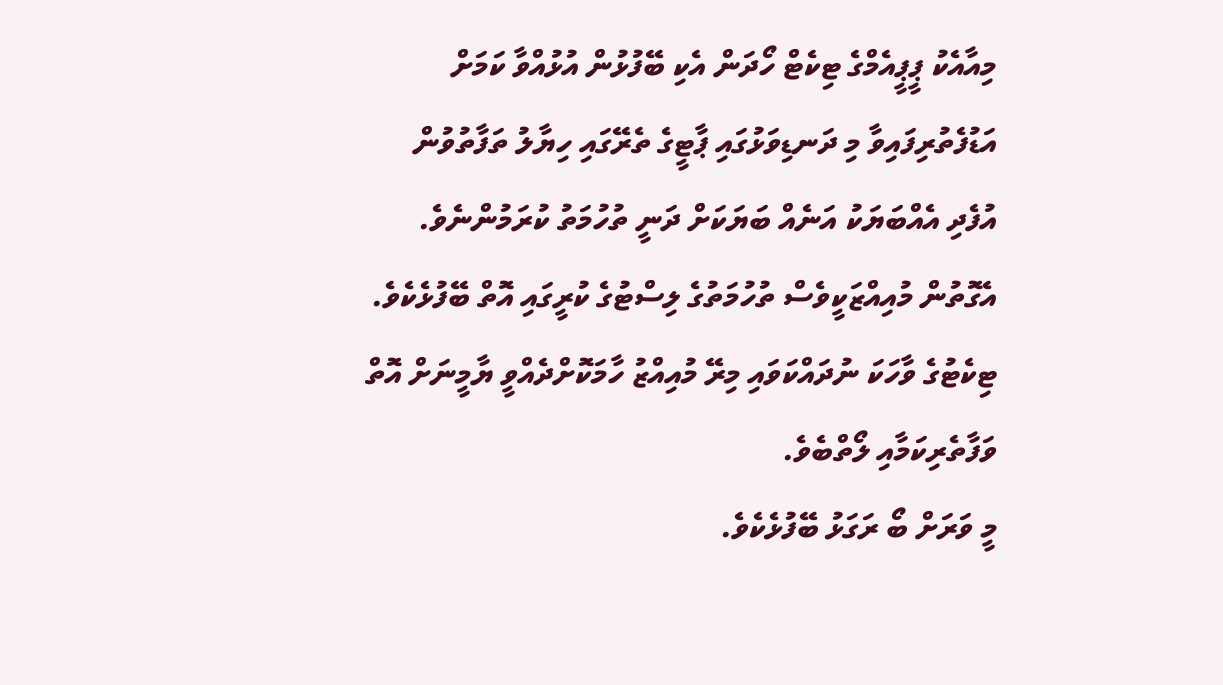މިއާއެކު ޕީޕީއެމްގެ ޓިކެޓް ހޯދަން އެކި ބޭފުޅުން އުޅުއްވާ ކަމަށް އަޑުފެތުރިފައިވާ މި ދަނޑިވަޅުގައި ޕާޓީގެ ތެރޭގައި ހިޔާލު ތަފާތުވުން އުފެދި އެއްބަޔަކު އަނެއް ބަޔަކަށް ދަނީ ތުހުމަތު ކުރަމުންނެވެ. އެގޮތުން މުއިއްޒަކީވެސް ތުހުމަތުގެ ލިސްޓުގެ ކުރީގައި އޮތް ބޭފުޅެކެވެ.
ޓިކެޓުގެ ވާހަކަ ނުދައްކަވައި މިރޭ މުއިއްޒު ހާމަކޮށްދެއްވީ ޔާމީނަށް އޮތް ވަފާތެރިކަމާއި ލޯތްބެވެ.
މީ ވަރަށް ބޯ ރަގަޅު ބޭފުޅެކެވެ.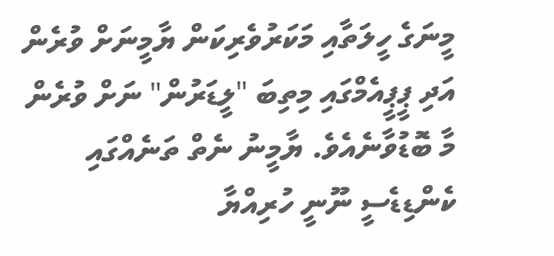މީނަގެ ހީލަތާއި މަކަރުވެރިކަން ޔާމީނަށް ވުރެން އަދި ޕީޕީއެމްގައި މިތިބަ "ލީޑަރުން" ނަށް ވުރެން މާ ބޮޑުވާނެއެވެ. ޔާމީނު ނެތް ތަނެއްގައި ކެންޑިޑެސީ ނޫނީ ހުރިއްޔާ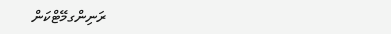ރަނިންގމޭޓްކަން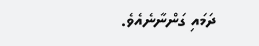ދަމައި ގަންނާނެއެވެ.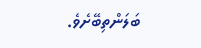ބަލަންތިބޭށެވެ.